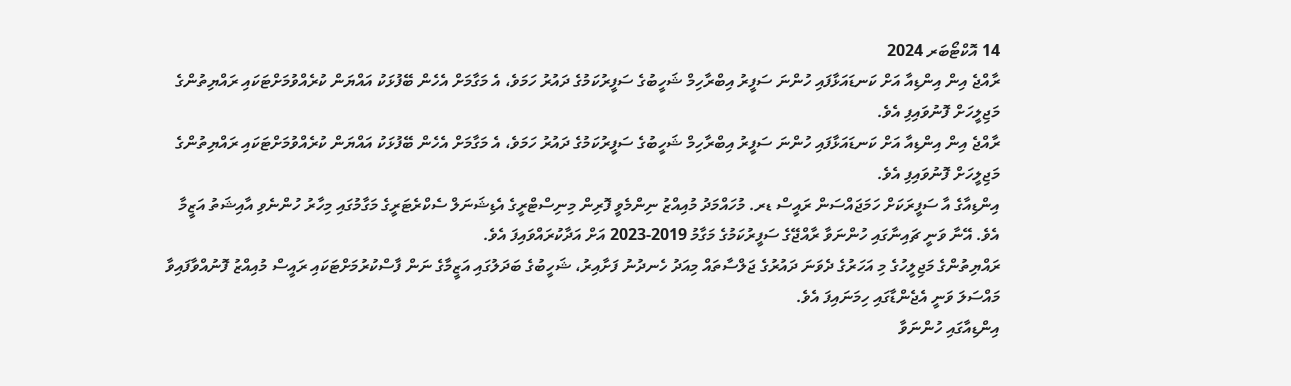14 އޮކްޓޯބަރ 2024
ރާއްޖެ އިން އިންޑިއާ އަށް ކަނޑައަޅާފައި ހުންނަ ސަފީރު އިބްރާހިމް ޝަހީބުގެ ސަފީރުކަމުގެ ދައުރު ހަމަވެ، އެ މަގާމަށް އެހެން ބޭފުޅަކު އައްޔަން ކުރެއްވުމަށްޓަކައި ރައްޔިތުންގެ މަޖިލީހަށް ފޮނުވައިފި އެވެ.
ރާއްޖެ އިން އިންޑިއާ އަށް ކަނޑައަޅާފައި ހުންނަ ސަފީރު އިބްރާހިމް ޝަހީބުގެ ސަފީރުކަމުގެ ދައުރު ހަމަވެ، އެ މަގާމަށް އެހެން ބޭފުޅަކު އައްޔަން ކުރެއްވުމަށްޓަކައި ރައްޔިތުންގެ މަޖިލީހަށް ފޮނުވައިފި އެވެ.
އިންޑިއާގެ އާ ސަފީރަކަށް ހަމަޖައްސަން ރައީސް ޑރ. މުހައްމަދު މުއިއްޒު ނިންމެވީ ފޮރިން މިނިސްޓްރީގެ އެޑިޝަނަލް ސެކްރެޓަރީގެ މަގާމުގައި މިހާރު ހުންނެވި އާއިޝަތު އަޒީމާ އެވެ. އޭނާ ވަނީ ޗައިނާގައި ހުންނަވާ ރާއްޖޭގެ ސަފީރުކަމުގެ މަގާމު 2019-2023 އަށް އަދާކުރައްވައިފަ އެވެ.
ރައްޔިތުންގެ މަޖިލީހުގެ މި އަހަރުގެ ދެވަނަ ދައުރުގެ ޖަލްސާތައް މިއަދު ހެނދުނު ފަށާއިރު، ޝަހީބުގެ ބަދަލުގައި އަޒީމާގެ ނަން ފާސްކުރުމަށްޓަކައި ރައީސް މުއިއްޒު ފޮނުއްވާފައިވާ މައްސަލަ ވަނީ އެޖެންޑާގައި ހިމަނައިފަ އެވެ.
އިންޑިއާގައި ހުންނަވާ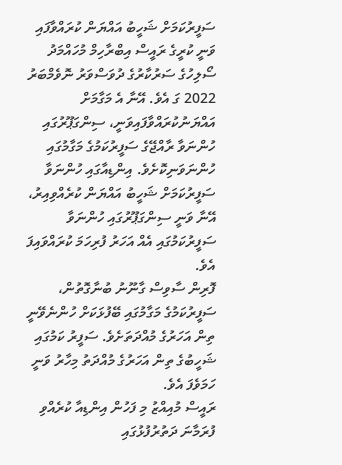ސަފީރުކަމަށް ޝަހީބު އައްޔަން ކުރައްވާފައި ވަނީ ކުރީގެ ރައީސް އިބްރާހިމް މުހައްމަދު ސޯލިހުގެ ސަރުކާރުގެ ދުވަސްވަރު ނޮވެމްބަރު 2022 ގަ އެވެ. އޭނާ އެ މަގާމަށް އައްޔަނުކުރައްވާފައިވަނީ، ސިންގަޕޫރުގައި ހުންނަވާ ރާއްޖޭގެ ސަފީރުކަމުގެ މަގާމުގައި ހުންނަވަނިކޮށެވެ. އިންޑިއާގައި ހުންނަވާ ސަފީރުކަމަށް ޝަހީބު އައްޔަން ކުރެއްވިއިރު، އޭނާ ވަނީ ސިންގަޕޫރުގައި ހުންނަވާ ސަފީރުކަމުގައި އެއް އަހަރު ފުރިހަމަ ކުރައްވައިފަ އެވެ.
ފޮރިން ސާވިސް ގާނޫނު ބުނާގޮތުން، ސަފީރުކަމުގެ މަގާމުގައި ބޭފުޅަކަށް ހުންނެވޭނީ ތިން އަހަރުގެ މުއްދަތަށެވެ. ސަފީރު ކަމުގައި ޝަހީބުގެ ތިން އަހަރުގެ މުއްދަތު މިހާރު ވަނީ ހަމަވެފަ އެވެ.
ރައީސް މުއިއްޒު މި ފަހުން އިންޑިއާ ކުރެއްވި ފުރަމާނަ ދަތުރުފުޅުގައި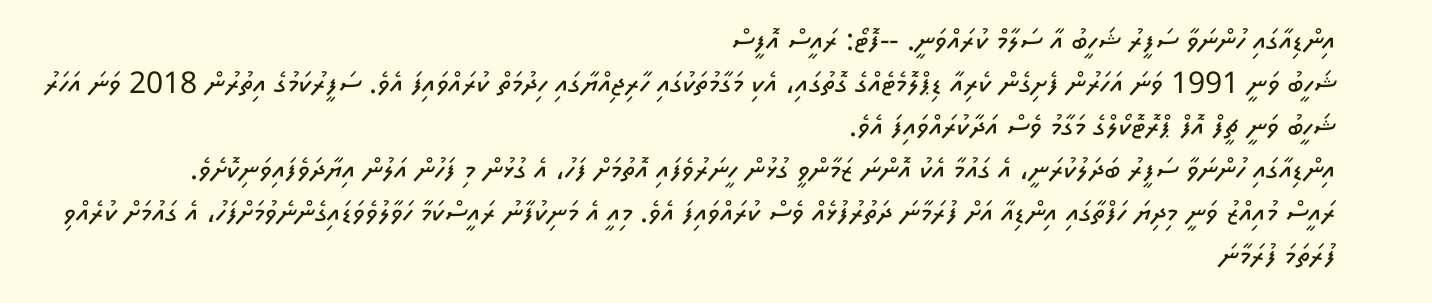އިންޑިއާގައި ހުންނަވާ ސަފީރު ޝަހީބު އާ ސަލާމް ކުރައްވަނީ. --ފޮޓޯ: ރައީސް އޮފީސް
ޝަހީބު ވަނީ 1991 ވަނަ އަހަރުން ފެށިގެން ކެރިއާ ޑިޕްލޮމެޓެއްގެ ގޮތުގައި، އެކި މަގާމުތަކުގައި ހާރިޖިއްޔާގައި ހިދުމަތް ކުރައްވައިފަ އެވެ. ސަފީރުކަމުގެ އިތުރުން 2018 ވަނަ އަހަރު ޝަހީބު ވަނީ ޗީފް އޮފް ޕްރޮޓޮކޯލްގެ މަގާމު ވެސް އަދާކުރައްވައިފަ އެވެ.
އިންޑިއާގައި ހުންނަވާ ސަފީރު ބަދަލުކުރަނީ، އެ ގައުމާ އެކު އޮންނަ ޒަމާންވީ ގުޅުން ހީނަރުވެފައި އޮތުމަށް ފަހު، އެ ގުޅުން މި ފަހުން އަލުން އިޔާދަވެފައިވަނިކޮށެވެ.
ރައީސް މުއިއްޒު ވަނީ މިދިޔަ ހަފްތާގައި އިންޑިއާ އަށް ފުރަމާނަ ދަތުރުފުޅެއް ވެސް ކުރައްވައިފަ އެވެ. މިއީ އެ މަނިކުފާނު ރައީސްކަމާ ހަވާލުވެވަޑައިގެންނެވުމަށްފަހު، އެ ގައުމަށް ކުރެއްވި ފުރަތަމަ ފުރަމާނަ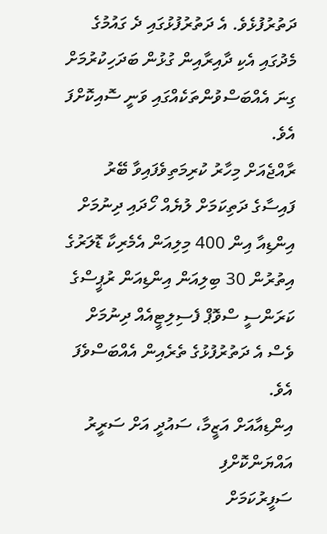ދަތުރުފުޅެވެ. އެ ދަތުރުފުޅުގައި ދެ ގައުމުގެ މެދުގައި އެކި ދާއިރާއިން ގުޅުން ބަދަހިކުރުމަށް ގިނަ އެއްބަސްވުންތަކެއްގައި ވަނީ ސޮއިކޮށްފަ އެވެ.
ރާއްޖެއަށް މިހާރު ކުރިމަތިވެފައިވާ ބޭރު ފައިސާގެ ދަތިކަމަށް ލުޔެއް ހޯދައި ދިނުމަށް އިންޑިއާ އިން 400 މިލިއަން އެމެރިކާ ޑޮލަރުގެ އިތުރުން 30 ބިލިއަން އިންޑިއަން ރުޕީސްގެ ކަރަންސީ ސްވޮޕް ފެސިލިޓީއެއް ދިނުމަށް ވެސް އެ ދަތުރުފުޅުގެ ތެރެއިން އެއްބަސްވެފަ އެވެ.
އިންޑިއާއަށް އަޒީމާ، ސައުދީ އަށް ސަރީރު އައްޔަންކޮށްފި
ސަފީރުކަމަށް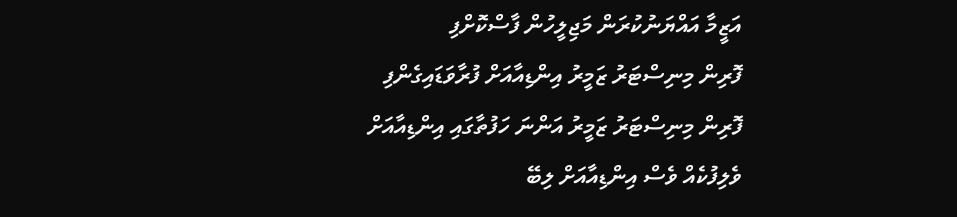އަޒީމާ އައްޔަނުކުރަން މަޖިލީހުން ފާސްކޮށްފި
ފޮރިން މިނިސްޓަރު ޒަމީރު އިންޑިއާއަށް ފުރާވަޑައިގެންފި
ފޮރިން މިނިސްޓަރު ޒަމީރު އަންނަ ހަފުތާގައި އިންޑިއާއަށް
ވެލިފުކެއް ވެސް އިންޑިއާއަށް ލިބޭ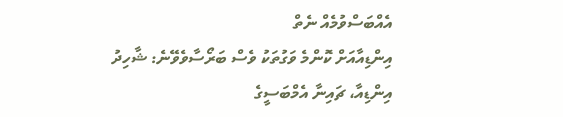އެއްބަސްވުމެއް ނެތް
އިންޑިއާއަށް ކޮންމެ ވަގުތަކު ވެސް ބަރޯސާވެވޭނެ: ޝާހިދު
އިންޑިއާ، ޗައިނާ އެމްބަސީގެ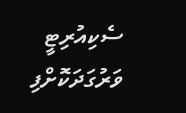ސެކިއުރިޓީ ވަރުގަދަކޮށްފި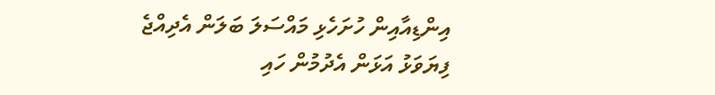އިންޑިއާއިން ހުށަހެޅި މައްސަލަ ބަލަން އެދިއްޖެ
ފިޔަވަޅު އަޅަން އެދުމުން ހައި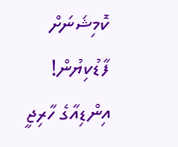ކޮމިޝަނަށް ފާޑުކިޔުން!
އިންޑިއާގެ ހާރިޖީ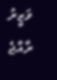ވަޒީރު ރާއްޖެ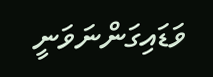ވަޑައިގަންނަވަނީ